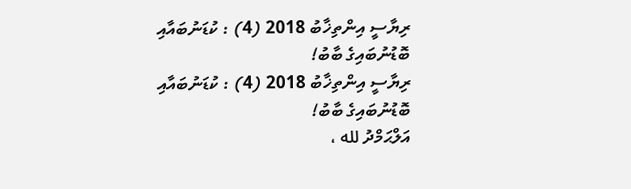ރިޔާސީ އިންތިޚާބު 2018 (4) : ކުޑަނުބައާއި ބޮޑުނުބައިގެ ބާބު!
ރިޔާސީ އިންތިޚާބު 2018 (4) : ކުޑަނުބައާއި ބޮޑުނުބައިގެ ބާބު!
އަލްޙަމްދު لله ،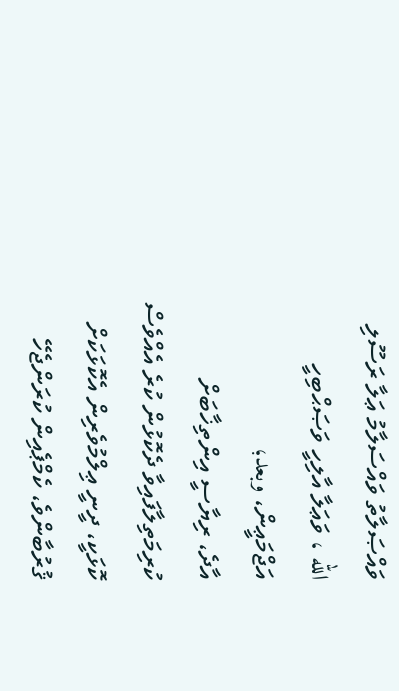ވައްޞަލާތު ވައްސަލާމު ޢަލާ ރަސޫލި الله ، ވަޢަލާ އާލިހީ ވަޞަޙްބިހީ އަޖްމަޢީން، وبعد؛
އާދެ، ރިޔާސީ އިންތިޚާބަށް ކުރިމަތިލާފައިވާ ދެކޮޅުން ކުރެ އެއްވެސް ކޮޅަކީ، ދީނީ ޢިލްމުވެރިން އެކޮޅަކަށް ޤުރުބާންވެ، ކެމްޕެއިން ކުރަންޖެހޭ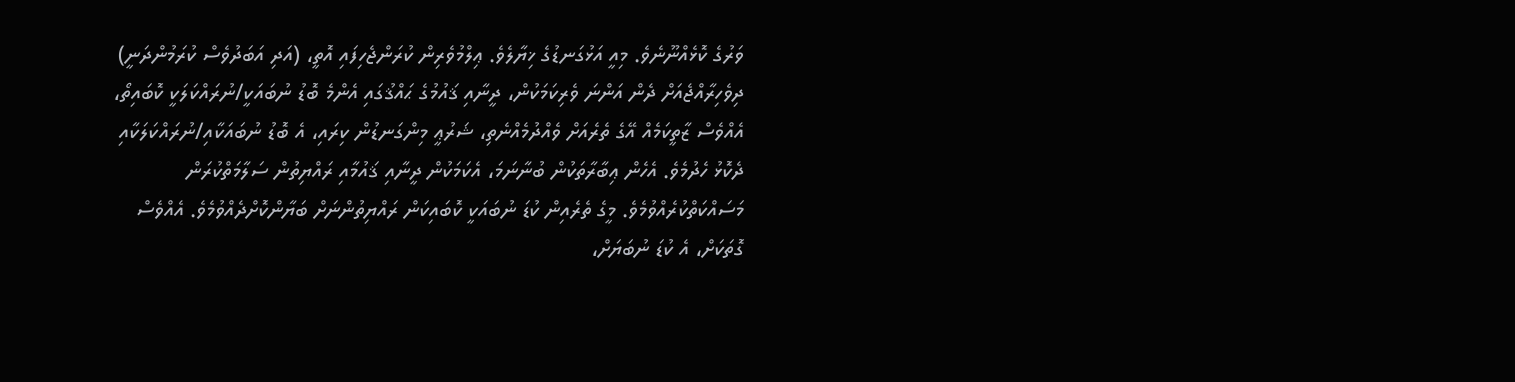ވަރުގެ ކޮޅެއްނޫނެވެ. މިއީ އަޅުގަނޑުގެ ޚިޔާލެވެ. ޢިލްމުވެރިން ކުރަންޖެހިފައި އޮތީ، (އަދި އަބަދުވެސް ކުރަމުންދަނީ) ދިވެހިރާއްޖެއަށް ދެން އަންނަ ވެރިކަމަކުން، ދީނާއި ޤައުމުގެ ޙައްޤުގައި އެންމެ ބޮޑު ނުބައަކީ/ނުރައްކަލަކީ ކޮބައިތޯ، އެއްވެސް ޒާތީކަމެއް އޭގެ ތެރެއަށް ވެއްދުމެއްނެތި، ޝަރުޢީ މިންގަނޑުން ކިރައި، އެ ބޮޑު ނުބައަކާއި/ނުރައްކަލަކާއި ދެކޮޅު ހެދުމެވެ. އެހެން ޢިބާރާތަކުން ބުނާނަމަ، އެކަމަކުން ދީނާއި ޤައުމާއި ރައްޔިތުން ސަލާމަތްކުރަން މަސައްކަތްކުރެއްވުމެވެ. މީގެ ތެރެއިން ކުޑަ ނުބައަކީ ކޮބައިކަން ރައްޔިތުންނަށް ބަޔާންކޮށްދެއްވުމެވެ. އެއްވެސް ގޮތަކަށް، އެ ކުޑަ ނުބަޔަށް،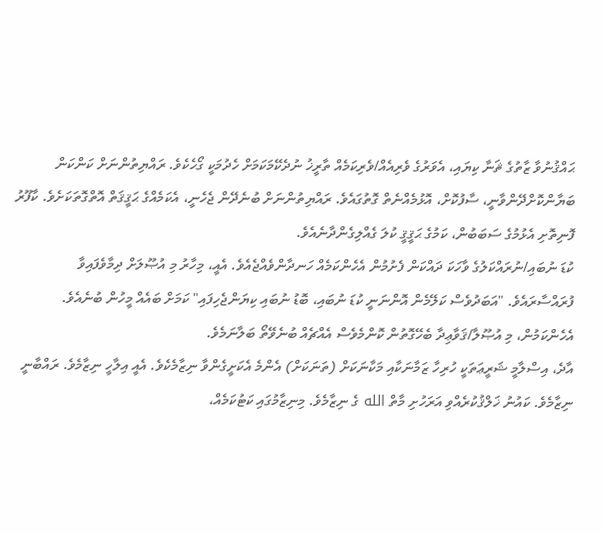ޙައްޤުނުވާ ޒާތުގެ ޘަނާ ކިޔައި، އެވަރުގެ ވެރިއެއް/ވެރިކަމެއް ތާރީޚު ނުދެކޭމަކަމަށް ހެދުމަކީ ގޯހެކެވެ. ރައްޔިތުންނަށް ކަންކަން ބަޔާންކޮށްދޭންވާނީ، ސާފުކޮށް، އޮޅުމެއްނެތް ގޮތުގައެވެ. ރައްޔިތުންނަށް ބުނެދޭން ޖެހެނީ، އެކަމެއްގެ ޙަޤީޤަތް އޮތްގޮތަކަށެވެ. ކާފޫރު ފޮނިތޮށި އެޅުމުގެ ސަބަބުން، ކަމުގެ ޙަޤީޤީ ކުލަ ގެއްލިގެންދާނެއެވެ.
ކުޑަ ނުބައި/ނުރައްކަލުގެ ވާހަކަ ދައްކަން ފެށުމުން އެހެންކަމެއް ހަނދާންވެއްޖެއެވެ. އެއީ، މިހާރު މި އުޞޫލަށް ދިމާވެފައިވާ ފުރައްސާރައެވެ. "އަބަދުވެސް ކަލޭމެން އޮންނަނީ ކުޑަ ނުބައި، ބޮޑު ނުބައި ކިޔަންޖެހިފައި" ކަމަށް ބައެއް މީހުން ބުނެއެވެ. އެހެންކަމުން، މި އުޞޫލާ/ޤަވާޢިދާ ބެހޭގޮތުން ކޮންމެވެސް އެއްޗެއް ބުނެވޭތޯ ބަލާނަމެވެ.
އާދެ، އިސްލާމީ ޝަރީޢަތަކީ ހުރިހާ ޒަމާނަކާއި މަކާނަކަށް (ތަނަކަށް) އެންމެ އެކަށީގެންވާ ނިޒާމެކެވެ. އެއީ އިލާހީ ނިޒާމެވެ. ރައްބާނީ ނިޒާމެވެ. ކައުނު ޚަލްޤުކުރެއްވި އަރަހުށި މާތް الله ގެ ނިޒާމެވެ. މިނިޒާމުގައި ކަޓުކަމެއް،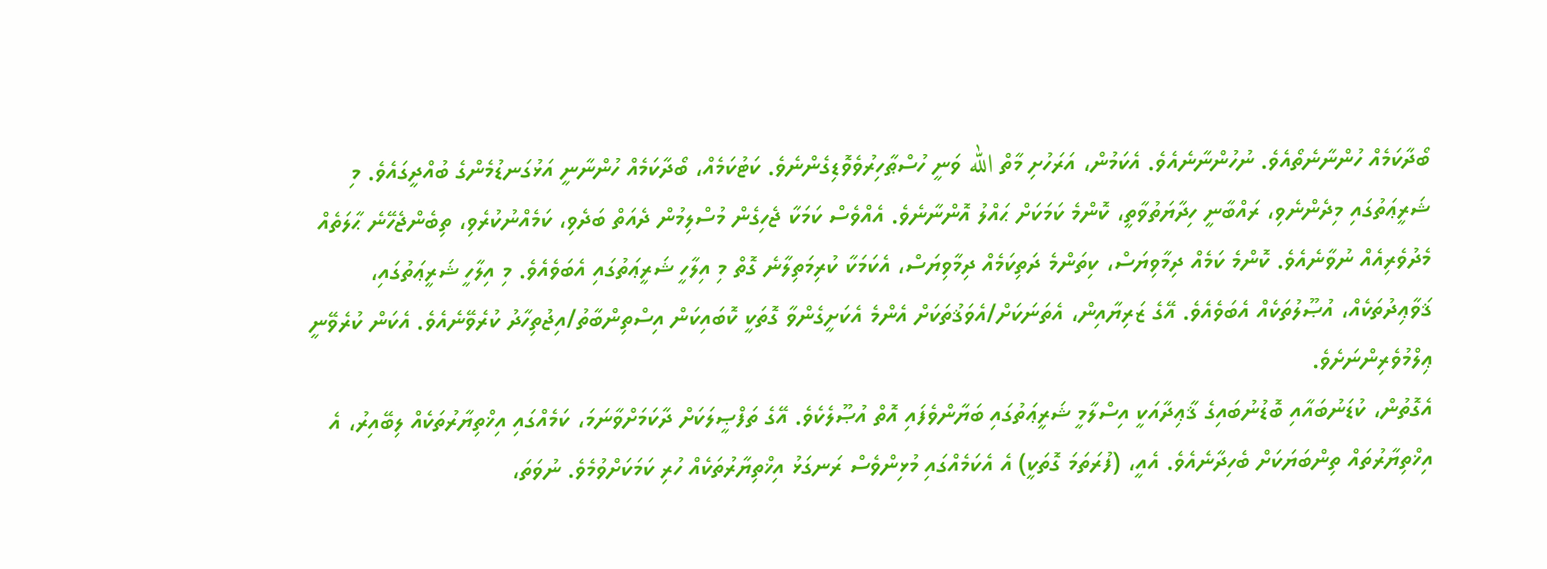ބޯދާކަމެއް ހުންނާނެތޯއެވެ. ނުހުންނާނެއެވެ. އެކަމުން، އަރަހުށި މާތް الله ވަނީ ހުސްޠާހިރުވެވޮޑިގެންނެވެ. ކަޓުކަމެއް، ބޯދާކަމެއް ހުންނާނީ އަޅުގަނޑުމެންގެ ބުއްދީގައެވެ. މި ޝަރީޢަތުގައި މިދެންނެވި، ރައްބާނީ ހިދާޔަތުވާތީ، ކޮންމެ ކަމަކަށް ޙައްލު އޮންނާނެވެ. އެއްވެސް ކަމަކާ ޖެހިގެން މުސްލިމުން ދެއަތް ބަދެވި، ކަމެއްނުކުރެވި، ތިބެންޖެހޭނެ ޙާލަތެއް މެދުވެރިއެއް ނުވާނެއެވެ. ކޮންމެ ކަމެއް ދިމާވިޔަސް، ކިތަންމެ ދަތިކަމެއް ދިމާވިޔަސް، އެކަމަކާ ކުރިމަތިލާނެ ގޮތް މި އިލާހީ ޝަރީޢަތުގައި އެބަވެއެވެ. މި އިލާހީ ޝަރީޢަތުގައި، ޤަވާޢިދުތަކެއް، އުޞޫލުތަކެއް އެބަވެއެވެ. އޭގެ ޒަރިޔާއިން، އެތަނަކަށް/އެވަޤުތަކަށް އެންމެ އެކަށީގެންވާ ގޮތަކީ ކޮބައިކަން އިސްތިންބާތު/އިޖުތިހާދު ކުރެވޭނެއެވެ. އެކަން ކުރެވޭނީ ޢިލްމުވެރިންނަށެވެ.
އެގޮތުން، ކުޑަނުބައާއި ބޮޑުނުބައިގެ ޤާޢިދާއަކީ އިސްލާމީ ޝަރީޢަތުގައި ބަޔާންވެފައި އޮތް އުޞޫލެކެވެ. އޭގެ ތަފްޞީލަކަށް ދާކަމަށްވާނަމަ، ކަމެއްގައި އިޚްތިޔާރުތަކެއް ލިބޭއިރު، އެ އިޚްތިޔާރުތައް ތިންބަޔަކަށް ބެހިދާނެއެވެ. އެއީ، (ފުރަތަމަ ގޮތަކީ) އެ އެކަމެއްގައި މުޅިންވެސް ރަނގަޅު އިޚްތިޔާރުތަކެއް ހުރި ކަމަކަށްވުމެވެ. ނުވަތަ،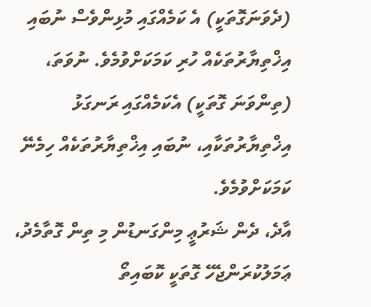(ދެވަނަގޮތަކީ) އެ ކަމެއްގައި މުޅިންވެސް ނުބައި އިޚްތިޔާރުތަކެއް ހުރި ކަމަކަށްވުމެވެ. ނުވަތަ، (ތިންވަނަ ގޮތަކީ) އެކަމެއްގައި ރަނގަޅު އިޚްތިޔާރުތަކާއި، ނުބައި އިޚްތިޔާރުތަކެއް ހިމެނޭ ކަމަކަށްވުމެވެ.
އާދެ، ދެން ޝަރުޢީ މިންގަނޑުން މި ތިން ގޮތާމެދު، ޢަމަލުކުރަންޖެހޭ ގޮތަކީ ކޮބައިތޯ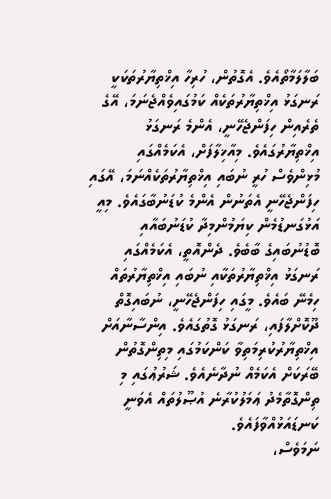ބަލާލަމާތޯއެވެ. އެގޮތުން، ހުރިހާ އިޚްތިޔާރުތަކަކީ ރަނގަޅު އިޚްތިޔާރުތަކެއް ކަމުގައިވެއްޖެނަމަ، އޭގެ ތެރެއިން ހިފަންޖެހޭނީ، އެންމެ ރަނގަޅު އިޚްތިޔާރުގައެވެ. މިއާޚިލާފަށް، އެކަމެއްގައި މުޅިންވެސް ހުރީ ނުބައި އިޚްތިޔާރުތަކެއްނަމަ، އޭގައި ހިފަންޖެހޭނީ އެތަނުން އެންމެ ކުޑަނުބާގައެވެ. މިއީ އަޅުގަނޑުމެން ކިޔަމުންމިދާ ކުޑަނުބައާއި ބޮޑުނުބައިގެ ބާބެވެ. ދެންއޮތީ، އެކަމެއްގައި ރަނގަޅު އިޚްތިޔާރުތަކާއި ނުބައި އިޚްތިޔާރުތައް ހިމެނޭ ބައެވެ. މީގައި ހިފަންޖެހޭނީ، ނުބައިގޮތް ދޫކޮށްލާފައި، ރަނގަޅު ގޮތުގައެވެ. އިންސާނާއަށް އިޚްތިޔާރުކުރިމަތިވާ ކަންކަމުގައި މިތިންގޮތުން ބޭރަކަށް އެކަމެއް ނުދާނެއެވެ. ޝަރުޢުގައި މި ތިންގޮތާމެދު ޢަމަލުކުރާނެ އުޞޫލުތައް އެވަނީ ކަނޑައަޅުއްވާފައެވެ.
ނަމަވެސް،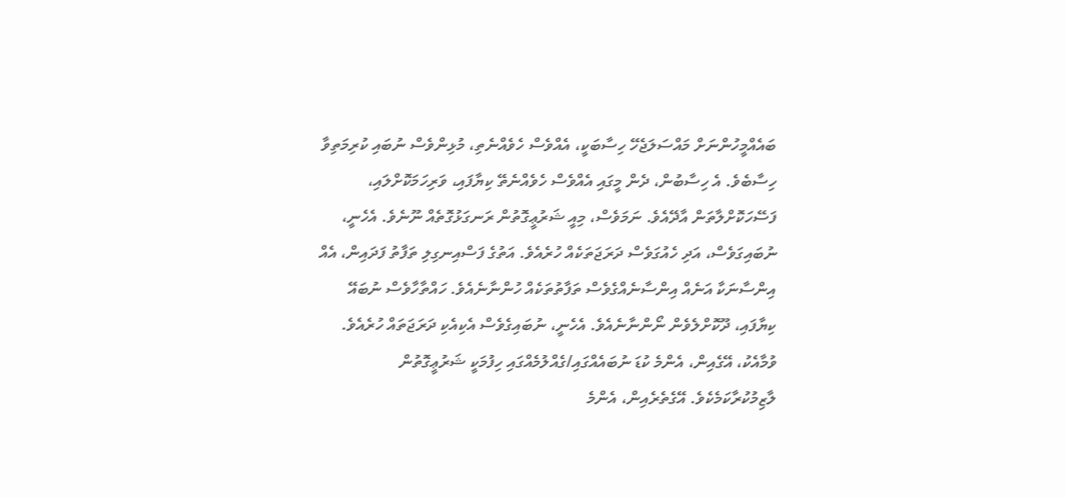ބައެއްމީހުންނަށް މައްސަލަޖެހޭ ހިސާބަކީ، އެއްވެސް ހެވެއްނެތި، މުޅިންވެސް ނުބައި ކުރިމަތިވާ ހިސާބެވެ. އެ ހިސާބުން، ދެން މީގައި އެއްވެސް ހެވެއްނެތޭ ކިޔާފައި، ވަރިހަމަކޮށްލައި، ފަސޭހަކޮށްލާތަން އާދޭއެވެ. ނަމަވެސް، މިއީ ޝަރުޢީގޮތުން ރަނގަޅުގޮތެއް ނޫނެވެ. އެހެނީ، ނުބައިގަވެސް، އަދި ހެއުގަވެސް ދަރަޖަތަކެއް ހުރެއެވެ. އަތުގެ ފަސްއިނގިލި ތަފާތު ފަދައިން، އެއް އިންސާނަކާ އަނެއް އިންސާނެއްގެވެސް ތަފާތުތަކެއް ހުންނާނެއެވެ. ހައްތާހާވެސް ނުބައޭ ކިޔާފައި، ދޫކޮށްލެވެން ނޯންނާނެއެވެ. އެހެނީ، ނުބައިގެވެސް އެކިއެކި ދަރަޖަތައް ހުރެއެވެ. ވުމާއެކު، އޭގެއިން، އެންމެ ކުޑަ ނުބައެއްގައި/ގެއްލުމެއްގައި ހިފުމަކީ ޝަރުޢީގޮތުން ލާޒިމުކުރާކަމެކެވެ. އޭގެތެރެއިން، އެންމެ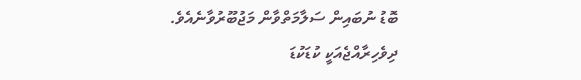ބޮޑު ނުބައިން ސަލާމަތްވާން މަޖުބޫރުވާނެއެވެ.
ދިވެހިރާއްޖެއަކީ ކުޑަކުޑަ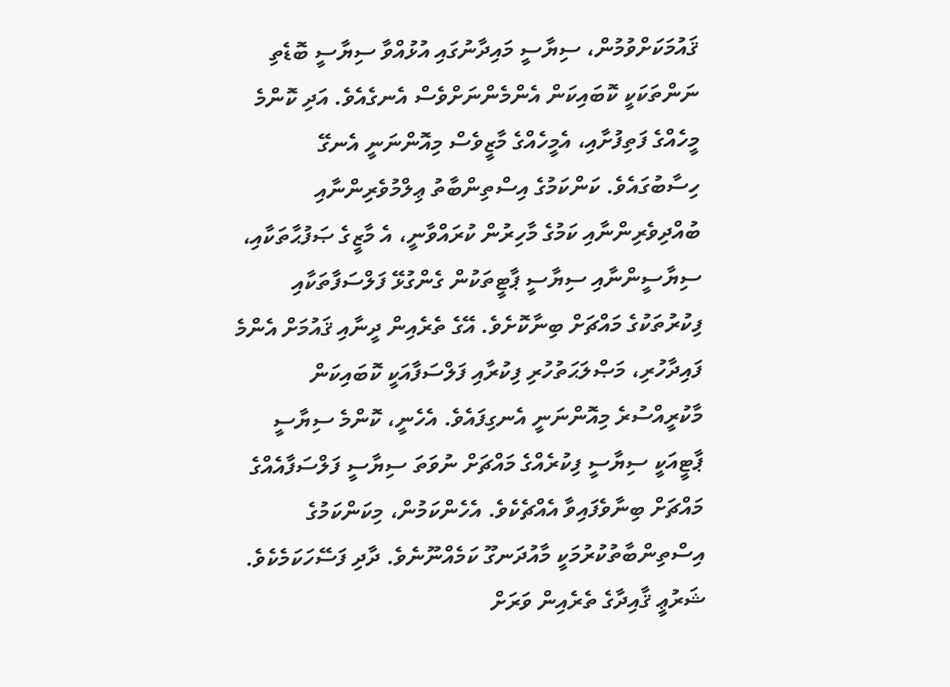ޤައުމަކަށްވުމުން، ސިޔާސީ މައިދާނުގައި އުޅުއްވާ ސިޔާސީ ބޮޑެތި ނަންތަކަކީ ކޮބައިކަން އެންމެންނަށްވެސް އެނގެއެވެ. އަދި ކޮންމެ މީހެއްގެ ފަތިފުށާއި، އެމީހެއްގެ މާޒީވެސް މިއޮންނަނީ އެނގޭ ހިސާބުގައެވެ. ކަންކަމުގެ އިސްތިންބާތު ޢިލްމުވެރިންނާއި ބުއްދިވެރިންނާއި ކަމުގެ މާހިރުން ކުރައްވާނީ، އެ މާޒީގެ ޞަފުޙާތަކާއި، ސިޔާސީންނާއި ސިޔާސީ ޕާޓީތަކުން ގެންގުޅޭ ފަލްސަފާތަކާއި ފިކުރުތަކުގެ މައްޗަށް ބިނާކޮށެވެ. އޭގެ ތެރެއިން ދީނާއި ޤައުމަށް އެންމެ ފައިދާހުރި، މަޞްލަޙަތުހުރި ފިކުރާއި ފަލްސަފާއަކީ ކޮބައިކަން މާކުރީއްސުރެ މިއޮންނަނީ އެނގިފައެވެ. އެހެނީ، ކޮންމެ ސިޔާސީ ޕާޓީއަކީ ސިޔާސީ ފިކުރެއްގެ މައްޗަށް ނުވަތަ ސިޔާސީ ފަލްސަފާއެއްގެ މައްޗަށް ބިނާވެފައިވާ އެއްޗެކެވެ. އެހެންކަމުން، މިކަންކަމުގެ އިސްތިންބާތުކުރުމަކީ މާއުދަނގޫ ކަމެއްނޫނެވެ. ދާދި ފަސޭހަކަމެކެވެ.
ޝަރުޢީ ޤާއިދާގެ ތެރެއިން ވަރަށް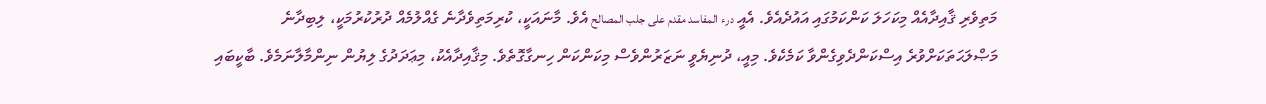މަތިވެރި ޤާއިދާއެއް މިކަހަލަ ކަންކަމުގައި އައުދެއެވެ. އެއީ درء المفاسد مقدم على جلب المصالح އެވެ. މާނައަކީ، ކުރިމަތިވެދާނެ ގެއްލުމެއް ދުރުކުރުމަކީ، ލިބިދާނެ މަޞްލަޙަތަކަށްވުރެ އިސްކަންދެވިގެންވާ ކަމެކެވެ. މިއީ، ދުނިޔެވީ ނަޒަރުންވެސް މިކަންކަން ހިނގާގޮތެވެ. މިޤާއިދާއެކު، މިޢަދަދުގެ ލިޔުން ނިންމާލާނަމެވެ. ބާކީބައި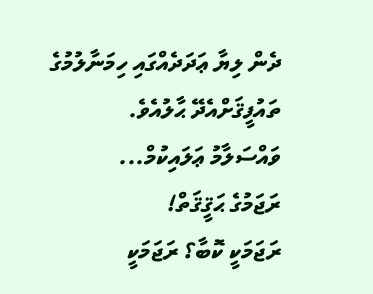ދެން ލިޔާ ޢަދަދެއްގައި ހިމަނާލުމުގެ ތައުފީޤަށްއެދޭ ޙާލުއެވެ.
ވައްސަލާމު ޢަލައިކުމް...
ރަޖަމުގެ ޙަޤީޤަތް!
ރަޖަމަކީ ކޮބާ؟ ރަޖަމަކީ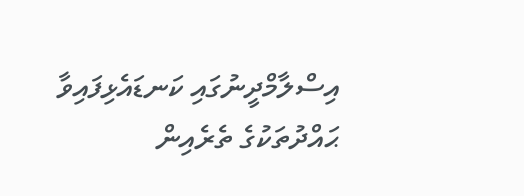އިސްލާމްދީނުގައި ކަނޑައެޅިފައިވާ ޙައްދުތަކުގެ ތެރެއިން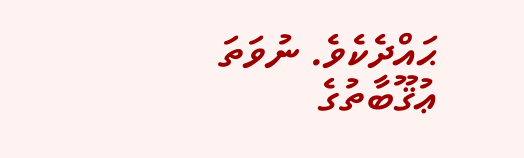ޙައްދެކެވެ. ނުވަތަ ޢުޤޫބާތުގެ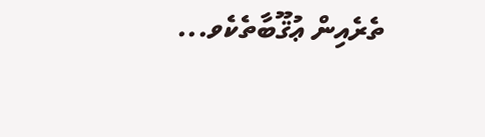ތެރެއިން ޢުޤޫބާތެކެވ...